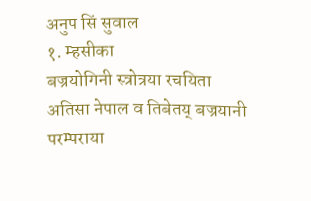अनुप सिं सुवाल
१. म्हसीका
बज्रयोगिनी स्त्रोत्रया रचयिता अतिसा नेपाल व तिबेतय् बज्रयानी परम्पराया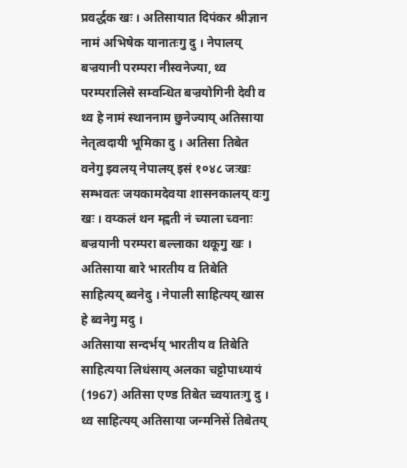प्रवर्द्धक खः । अतिसायात दिपंकर श्रीज्ञान नामं अभिषेक यानातःगु दु । नेपालय् बज्रयानी परम्परा नीस्वनेज्या, थ्व परम्परालिसे सम्वन्धित बज्रयोगिनी देवी व थ्व हे नामं स्थाननाम छुनेज्याय् अतिसाया नेतृत्वदायी भूमिका दु । अतिसा तिबेत वनेगु झ्वलय् नेपालय् इसं १०४८ जःखः सम्भवतः जयकामदेवया शासनकालय् वःगु खः । वय्कलं थन म्ह्वती नं च्याला च्वनाः बज्रयानी परम्परा बल्लाका थकूगु खः । अतिसाया बारे भारतीय व तिबेति साहित्यय् ब्वनेदु । नेपाली साहित्यय् खास हे ब्वनेगु मदु ।
अतिसाया सन्दर्भय् भारतीय व तिबेति साहित्यया लिधंसाय् अलका चट्टोपाध्यायं (1967) अतिसा एण्ड तिबेत च्वयातःगु दु । थ्व साहित्यय् अतिसाया जन्मनिसें तिबेतय्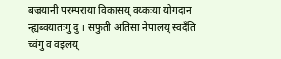बज्रयानी परम्पराया विकासय् वय्कःया योगदान न्ह्यब्वयातःगु दु । सफुती अतिसा नेपालय् स्वदँति च्वंगु व वइलय्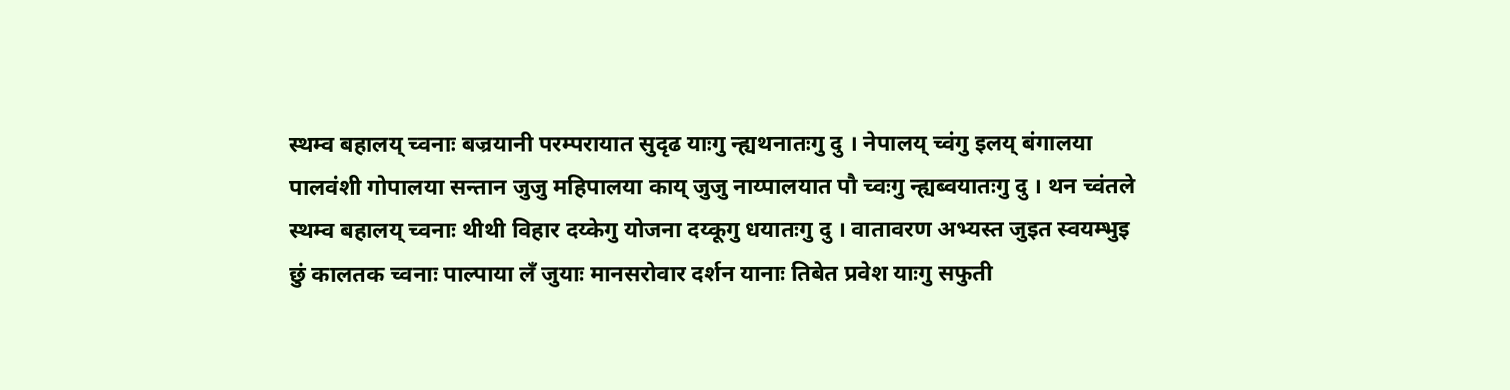स्थम्व बहालय् च्वनाः बज्रयानी परम्परायात सुदृढ याःगु न्ह्यथनातःगु दु । नेपालय् च्वंगु इलय् बंगालया पालवंशी गोपालया सन्तान जुजु महिपालया काय् जुजु नाय्पालयात पौ च्वःगु न्ह्यब्वयातःगु दु । थन च्वंतले स्थम्व बहालय् च्वनाः थीथी विहार दय्केगु योजना दय्कूगु धयातःगु दु । वातावरण अभ्यस्त जुइत स्वयम्भुइ छुं कालतक च्वनाः पाल्पाया लँ जुयाः मानसरोवार दर्शन यानाः तिबेत प्रवेश याःगु सफुती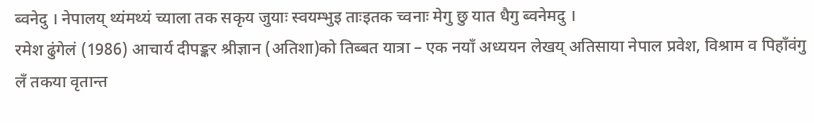ब्वनेदु । नेपालय् थ्यंमथ्यं च्याला तक सकृय जुयाः स्वयम्भुइ ताःइतक च्वनाः मेगु छु यात धैगु ब्वनेमदु ।
रमेश ढुंगेलं (1986) आचार्य दीपङ्कर श्रीज्ञान (अतिशा)को तिब्बत यात्रा – एक नयाँ अध्ययन लेखय् अतिसाया नेपाल प्रवेश, विश्राम व पिहाँवंगु लँ तकया वृतान्त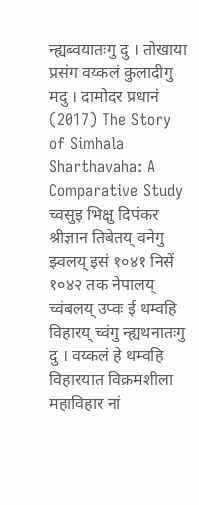न्ह्यब्वयातःगु दु । तोखाया प्रसंग वय्कलं कुलादीगु मदु । दामोदर प्रधानं (2017) The Story of Simhala Sharthavaha: A Comparative Study च्वसुइ भिक्षु दिपंकर श्रीज्ञान तिबेतय् वनेगु झ्वलय् इसं १०४१ निसें १०४२ तक नेपालय् च्वंबलय् उप्वः ई थम्वहि विहारय् च्वंगु न्ह्यथनातःगु दु । वय्कलं हे थम्वहि विहारयात विक्रमशीला महाविहार नां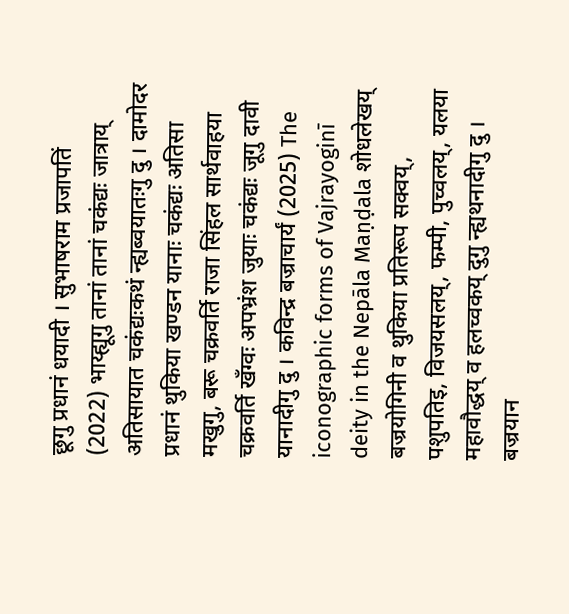छूगु प्रधानं धयादी । सुभाषराम प्रजापतिं (2022) भाय्ह्यूगु तानां तानां चकंद्यः जात्राय् अतिसायात चकंद्यःकथं न्ह्यब्वयातःगु दु । दामोदर प्रधानं थुकिया खण्डन यानाः चकंद्यः अतिसा मखुगु, बरू चक्रवर्ति राजा सिंहल सार्थवाहया चक्रवर्ति खँग्वः अपभ्रंश जुयाः चकंद्यः जूगु दावी यानादीगु दु । कविन्द्र बज्राचार्यं (2025) The iconographic forms of Vajrayoginī deity in the Nepāla Maṇḍala शोधलेखय् बज्रयोगिनी व थुकिया प्रतिरूप सक्वय्, पशुपतिइ, विजयसलय्, फम्पी, पुच्वलय्, यलया महावौद्धय् व हलच्वकय् दुगु न्ह्यथनादीगु दु ।
बज्रयान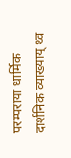परम्पराया धार्मिक दार्शनिक व्याख्याय् थ्व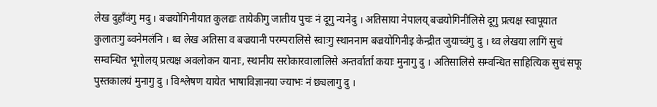लेख दुहाँवंगु मदु । बज्रयोगिनीयात कुलद्यः तायेकीगु जातीय पुचः नं दूगु न्यनेदु । अतिसाया नेपालय् बज्रयोगिनीलिसे दूगु प्रत्यक्ष स्वापूयात कुलातःगु ब्वनेमलंनि । थ्व लेख अतिसा व बज्रयानी परम्परालिसे स्वाःगु स्थाननाम बज्रयोगिनीइ केन्द्रीत जुयाच्वंगु दु । थ्व लेखया लागिं सुचं सम्वन्धित भूगोलय् प्रत्यक्ष अवलोकन यानाः, स्थानीय सरोकारवालालिसे अन्तर्वार्ता कयाः मुनागु दु । अतिसालिसे सम्वन्धित साहित्यिक सुचं सफू पुस्तकालयं मुनागु दु । विश्लेषण यायेत भाषाविज्ञानया ज्याभः नं छ्यलागु दु ।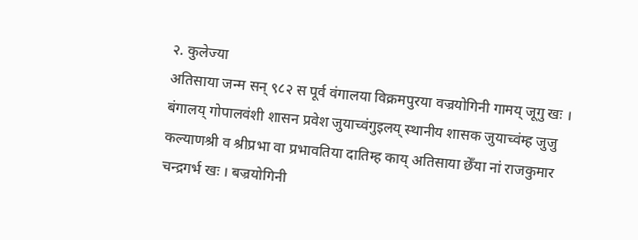२. कुलेज्या
अतिसाया जन्म सन् ९८२ स पूर्व वंगालया विक्रमपुरया वज्रयोगिनी गामय् जूगु खः । बंगालय् गोपालवंशी शासन प्रवेश जुयाच्वंगुइलय् स्थानीय शासक जुयाच्वंम्ह जुजु कल्याणश्री व श्रीप्रभा वा प्रभावतिया दातिम्ह काय् अतिसाया छेँया नां राजकुमार चन्द्रगर्भ खः । बज्रयोगिनी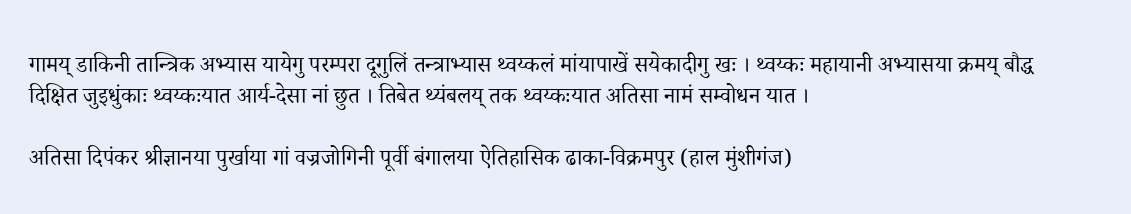गामय् डाकिनी तान्त्रिक अभ्यास यायेगु परम्परा दूगुलिं तन्त्राभ्यास थ्वय्कलं मांयापाखें सयेकादीगु खः । थ्वय्कः महायानी अभ्यासया क्रमय् बौद्ध दिक्षित जुइधुंकाः थ्वय्कःयात आर्य-देसा नां छुत । तिबेत थ्यंबलय् तक थ्वय्कःयात अतिसा नामं सम्वोधन यात ।

अतिसा दिपंकर श्रीज्ञानया पुर्खाया गां वज्रजोगिनी पूर्वी बंगालया ऐतिहासिक ढाका-विक्रमपुर (हाल मुंशीगंज)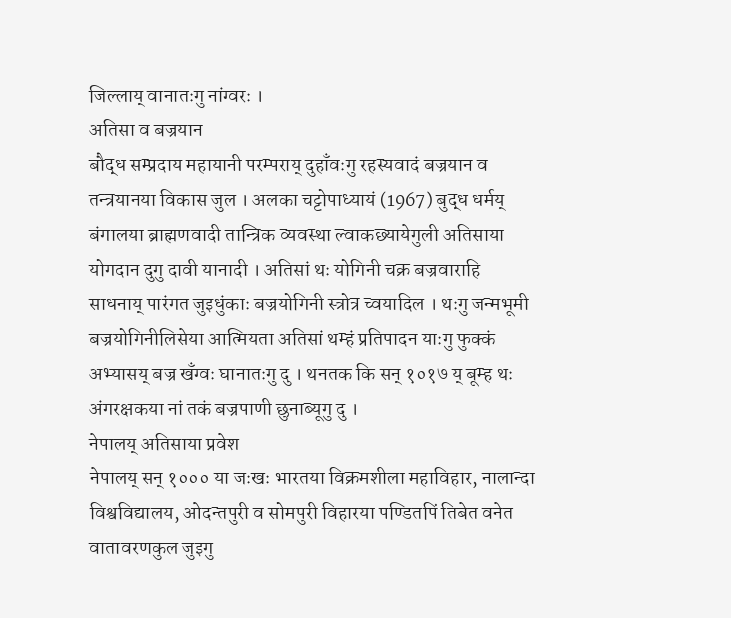जिल्लाय् वानातःगु नांग्वरः ।
अतिसा व बज्रयान
बौद्ध सम्प्रदाय महायानी परम्पराय् दुहाँवःगु रहस्यवादं बज्रयान व तन्त्रयानया विकास जुल । अलका चट्टोपाध्यायं (1967) बुद्ध धर्मय् बंगालया ब्राह्मणवादी तान्त्रिक व्यवस्था ल्वाकछ्यायेगुली अतिसाया योगदान दुगु दावी यानादी । अतिसां थः योगिनी चक्र बज्रवाराहि साधनाय् पारंगत जुइधुंकाः बज्रयोगिनी स्त्रोत्र च्वयादिल । थःगु जन्मभूमी बज्रयोगिनीलिसेया आत्मियता अतिसां थम्हं प्रतिपादन याःगु फुक्कं अभ्यासय् बज्र खँग्वः घानातःगु दु । थनतक कि सन् १०१७ य् बूम्ह थः अंगरक्षकया नां तकं बज्रपाणी छुनाब्यूगु दु ।
नेपालय् अतिसाया प्रवेश
नेपालय् सन् १००० या जःखः भारतया विक्रमशीला महाविहार, नालान्दा विश्वविद्यालय, ओदन्तपुरी व सोमपुरी विहारया पण्डितपिं तिबेत वनेत वातावरणकुल जुइगु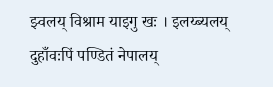झ्वलय् विश्राम याइगु खः । इलय्ब्यलय् दुहाँवःपिं पण्डितं नेपालय्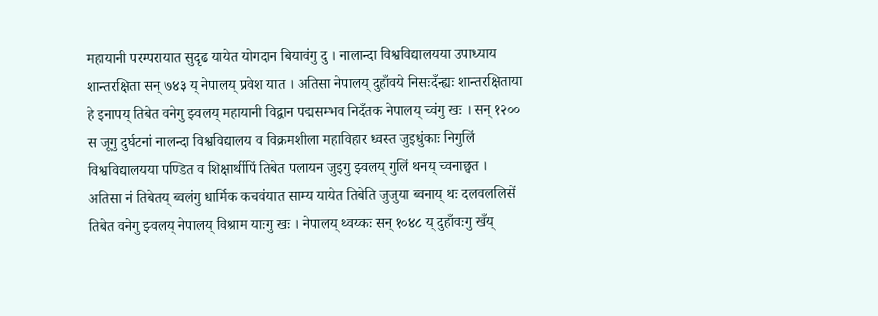महायानी परम्परायात सुदृढ यायेत योगदान बियावंगु दु । नालान्दा विश्वविद्यालयया उपाध्याय शान्तरक्षिता सन् ७४३ य् नेपालय् प्रवेश यात । अतिसा नेपालय् दुहाँवये निसःदँन्ह्यः शान्तरक्षिताया हे इनापय् तिबेत वनेगु झ्वलय् महायानी विद्वान पद्मसम्भव निदँतक नेपालय् च्वंगु खः । सन् १२०० स जूगु दुर्घटनां नालन्दा विश्वविद्यालय व विक्रमशीला महाविहार ध्वस्त जुइधुंकाः निगुलिं विश्वविद्यालयया पण्डित व शिक्षार्थीपिं तिबेत पलायन जुइगु झ्वलय् गुलिं थनय् च्वनाछ्वत ।
अतिसा नं तिबेतय् ब्वलंगु धार्मिक कचवंयात साम्य यायेत तिबेति जुजुया ब्वनाय् थः दलवललिसें तिबेत वनेगु झ्वलय् नेपालय् विश्राम याःगु खः । नेपालय् थ्वय्कः सन् १०४८ य् दुहाँवःगु खँय्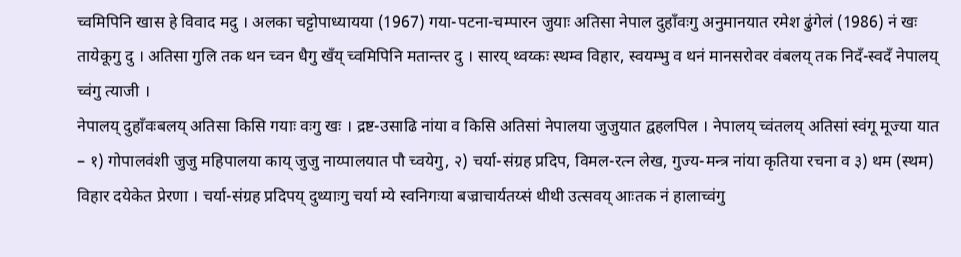च्वमिपिनि खास हे विवाद मदु । अलका चट्टोपाध्यायया (1967) गया-पटना-चम्पारन जुयाः अतिसा नेपाल दुहाँवःगु अनुमानयात रमेश ढुंगेलं (1986) नं खः तायेकूगु दु । अतिसा गुलि तक थन च्वन धैगु खँय् च्वमिपिनि मतान्तर दु । सारय् थ्वय्कः स्थम्व विहार, स्वयम्भु व थनं मानसरोवर वंबलय् तक निदँ-स्वदँ नेपालय् च्वंगु त्याजी ।
नेपालय् दुहाँवःबलय् अतिसा किसि गयाः वःगु खः । द्रष्ट-उसाढि नांया व किसि अतिसां नेपालया जुजुयात द्वहलपिल । नेपालय् च्वंतलय् अतिसां स्वंगू मूज्या यात – १) गोपालवंशी जुजु महिपालया काय् जुजु नाय्पालयात पौ च्वयेगु, २) चर्या-संग्रह प्रदिप, विमल-रत्न लेख, गुज्य-मन्त्र नांया कृतिया रचना व ३) थम (स्थम) विहार दयेकेत प्रेरणा । चर्या-संग्रह प्रदिपय् दुथ्याःगु चर्या म्ये स्वनिगःया बज्राचार्यतय्सं थीथी उत्सवय् आःतक नं हालाच्वंगु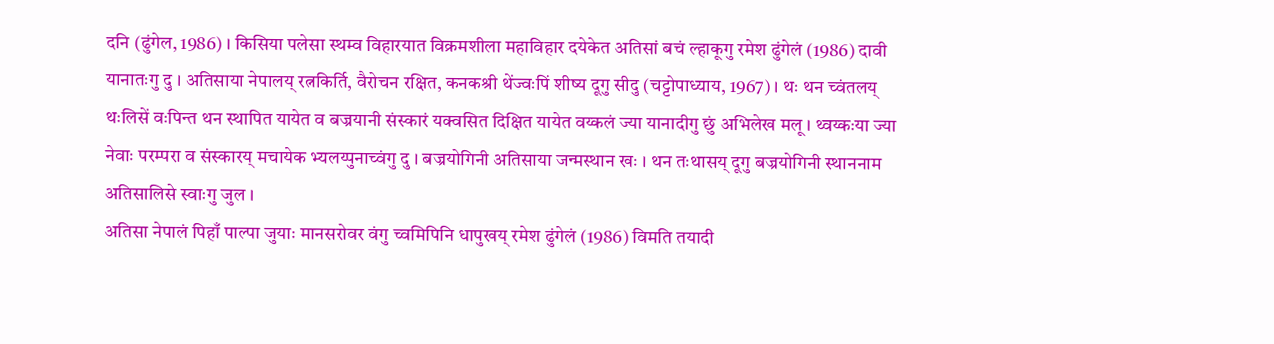दनि (ढुंगेल, 1986) । किसिया पलेसा स्थम्व विहारयात विक्रमशीला महाविहार दयेकेत अतिसां बचं ल्हाकूगु रमेश ढुंगेलं (1986) दावी यानातःगु दु । अतिसाया नेपालय् रत्नकिर्ति, वैरोचन रक्षित, कनकश्री थेंज्वःपिं शीष्य दूगु सीदु (चट्टोपाध्याय, 1967) । थः थन च्वंतलय् थःलिसें वःपिन्त थन स्थापित यायेत व बज्रयानी संस्कारं यक्वसित दिक्षित यायेत वय्कलं ज्या यानादीगु छुं अभिलेख मलू । थ्वय्कःया ज्या नेवाः परम्परा व संस्कारय् मचायेक भ्यलय्पुनाच्वंगु दु । बज्रयोगिनी अतिसाया जन्मस्थान खः । थन तःथासय् दूगु बज्रयोगिनी स्थाननाम अतिसालिसे स्वाःगु जुल ।
अतिसा नेपालं पिहाँ पाल्पा जुयाः मानसरोवर वंगु च्वमिपिनि धापुखय् रमेश ढुंगेलं (1986) विमति तयादी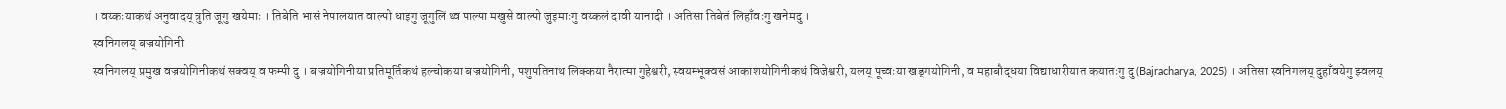। वय्कःयाकथं अनुवादय् त्रुति जूगु खयेमाः । तिबेति भासं नेपालयात वाल्पो धाइगु जूगुलिं थ्व पाल्पा मखुसे वाल्पो जुइमाःगु वय्कलं दावी यानादी । अतिसा तिबेतं लिहाँवःगु खनेमदु ।
स्वनिगलय् बज्रयोगिनी
स्वनिगलय् प्रमुख वज्रयोगिनीकथं सक्वय् व फम्पी दु । बज्रयोगिनीया प्रतिमूर्तिकथं हल्चोकया बज्रयोगिनी, पशुपतिनाथ लिक्कया नैरात्मा गुहेश्वरी, स्वयम्भूक्वसं आकाशयोगिनीकथं विजेश्वरी, यलय् पूच्वःया खड्गयोगिनी, व महाबौद्धया विद्याधारीयात कयातःगु दु (Bajracharya, 2025) । अतिसा स्वनिगलय् दुहाँवयेगु झ्वलय्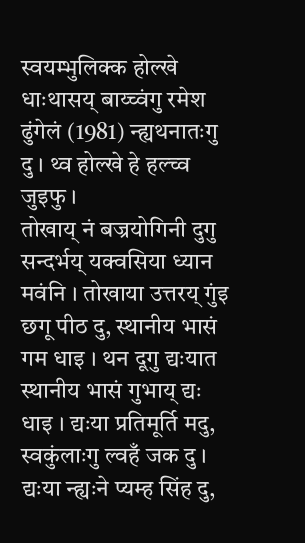स्वयम्भुलिक्क होल्खे धाःथासय् बाय्च्वंगु रमेश ढुंगेलं (1981) न्ह्यथनातःगु दु । थ्व होल्खे हे हल्च्व जुइफु ।
तोखाय् नं बज्रयोगिनी दुगु सन्दर्भय् यक्वसिया ध्यान मवंनि । तोखाया उत्तरय् गुंइ छगू पीठ दु, स्थानीय भासं गम धाइ । थन दूगु द्यःयात स्थानीय भासं गुभाय् द्यः धाइ । द्यःया प्रतिमूर्ति मदु, स्वकुंलाःगु ल्वहँ जक दु । द्यःया न्ह्यःने प्यम्ह सिंह दु,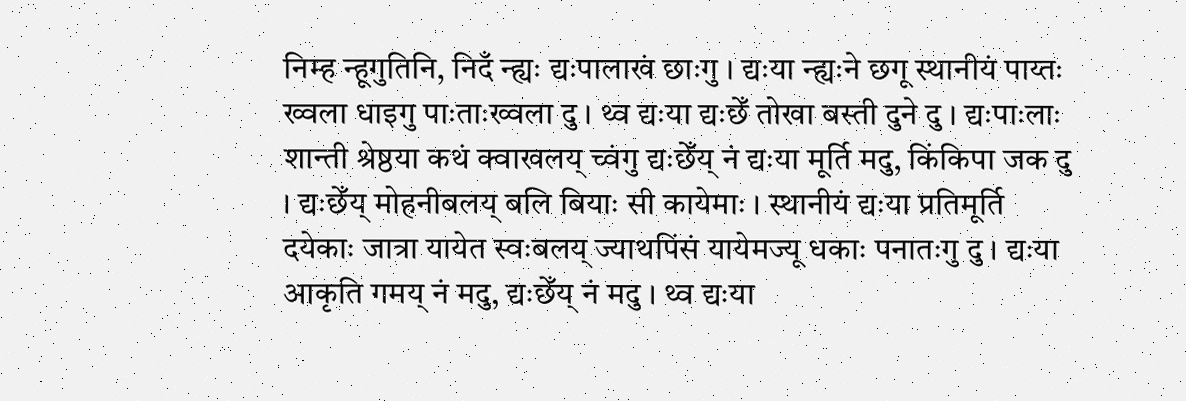निम्ह न्हूगुतिनि, निदँ न्ह्यः द्यःपालाखं छाःगु । द्यःया न्ह्यःने छगू स्थानीयं पाय्तः ख्वला धाइगु पाःताःख्वला दु । थ्व द्यःया द्यःछेँ तोखा बस्ती दुने दु । द्यःपाःलाः शान्ती श्रेष्ठया कथं क्वाखलय् च्वंगु द्यःछेँय् नं द्यःया मूर्ति मदु, किंकिपा जक दु । द्यःछेँय् मोहनीबलय् बलि बियाः सी कायेमाः । स्थानीयं द्यःया प्रतिमूर्ति दयेकाः जात्रा यायेत स्वःबलय् ज्याथपिंसं यायेमज्यू धकाः पनातःगु दु । द्यःया आकृति गमय् नं मदु, द्यःछेँय् नं मदु । थ्व द्यःया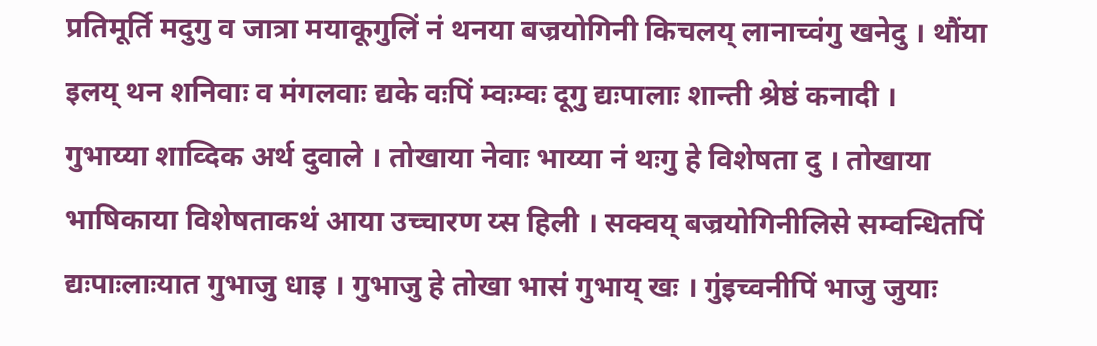प्रतिमूर्ति मदुगु व जात्रा मयाकूगुलिं नं थनया बज्रयोगिनी किचलय् लानाच्वंगु खनेदु । थौंया इलय् थन शनिवाः व मंगलवाः द्यके वःपिं म्वःम्वः दूगु द्यःपालाः शान्ती श्रेष्ठं कनादी ।
गुभाय्या शाव्दिक अर्थ दुवाले । तोखाया नेवाः भाय्या नं थःगु हे विशेषता दु । तोखाया भाषिकाया विशेषताकथं आया उच्चारण य्स हिली । सक्वय् बज्रयोगिनीलिसे सम्वन्धितपिं द्यःपाःलाःयात गुभाजु धाइ । गुभाजु हे तोखा भासं गुभाय् खः । गुंइच्वनीपिं भाजु जुयाः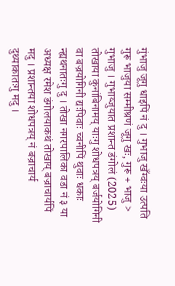गुंभाजु जूगु धाइपिं नं दु । गुभाजु खँग्वःया उत्पति गुरू भाजुया सम्मीश्रणं जूगु खः, गुरू + भाजु > गुभाजु । गुभाय्जुयात प्रशान्त डंगोलं (2025) तोखाया कुनांबिनामय् याःगु शोधपत्रय् बर्जयोगिनी वा बज्रयोगिनी द्यःपिवाः च्वनीपिं थुवाः धकाः न्ह्यथनातःगु दु । तोखा नगरपालिका वडा नं ३ या अध्यक्ष रमेश डंगोलयाकथं तोखाय् बज्राचार्यपिं मदु । प्रशान्तया शोधपत्रय् नं बज्राचार्य दुथ्याकातःगु मदु ।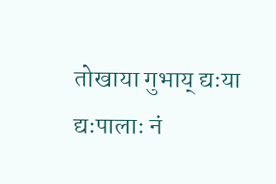तोखाया गुभाय् द्यःया द्यःपालाः नं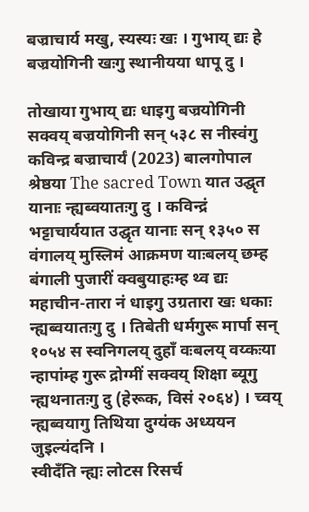बज्राचार्य मखु, स्यस्यः खः । गुभाय् द्यः हे बज्रयोगिनी खःगु स्थानीयया धापू दु ।

तोखाया गुभाय् द्यः धाइगु बज्रयोगिनी
सक्वय् बज्रयोगिनी सन् ५३८ स नीस्वंगु कविन्द्र बज्राचार्यं (2023) बालगोपाल श्रेष्ठया The sacred Town यात उद्घृत यानाः न्ह्यब्वयातःगु दु । कविन्द्रं भट्टाचार्ययात उद्घृत यानाः सन् १३५० स वंगालय् मुस्लिमं आक्रमण याःबलय् छम्ह बंगाली पुजारीं क्वबुयाहःम्ह थ्व द्यः महाचीन-तारा नं धाइगु उग्रतारा खः धकाः न्ह्यब्वयातःगु दु । तिबेती धर्मगुरू मार्पा सन् १०५४ स स्वनिगलय् दुहाँ वःबलय् वय्कःया न्हापांम्ह गुरू द्रोग्मीं सक्वय् शिक्षा ब्यूगु न्ह्यथनातःगु दु (हेरूक, विसं २०६४) । च्वय् न्ह्यब्वयागु तिथिया दुग्यंक अध्ययन जुइल्यंदनि ।
स्वीदँति न्ह्यः लोटस रिसर्च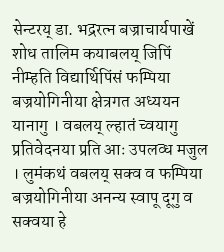सेन्टरय् डा. भद्ररत्न बज्राचार्यपाखें शोध तालिम कयाबलय् जिपिं नीम्हति विद्यार्थिपिंसं फम्पिया बज्रयोगिनीया क्षेत्रगत अध्ययन यानागु । वबलय् ल्हातं च्वयागु प्रतिवेदनया प्रति आः उपलव्ध मजुल । लुमंकथं वबलय् सक्व व फम्पिया बज्रयोगिनीया अनन्य स्वापू दूगु व सक्वया हे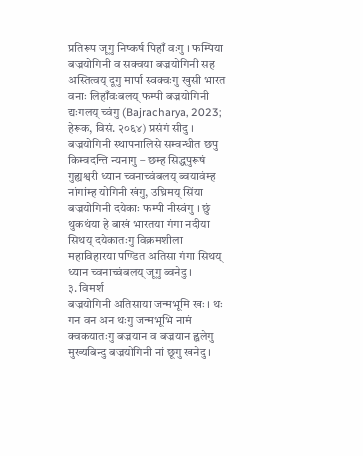प्रतिरूप जूगु निष्कर्ष पिहाँ वःगु । फम्पिया बज्रयोगिनी व सक्वया बज्रयोगिनी सह अस्तित्वय् दूगु मार्पा स्वक्वःगु खुसी भारत वनाः लिहाँवःबलय् फम्पी बज्रयोगिनी द्यःगलय् च्वंगु (Bajracharya, 2023; हेरूक, विसं. २०६४) प्रसंगं सीदु । बज्रयोगिनी स्थापनालिसे सम्वन्धीत छपु किम्वदन्ति न्यनागु – छम्ह सिद्धपुरूषं गुह्यश्वरी ध्यान च्वनाच्वंबलय् ब्वयावंम्ह नांगांम्ह योगिनी खंगु, उघ्रिमय् सिंया बज्रयोगिनी दयेकाः फम्पी नीस्वंगु । छुं थुकथंया हे बाखं भारतया गंगा नदीया सिथय् दयेकातःगु विक्रमशीला महाविहारया पण्डित अतिसा गंगा सिथय् ध्यान च्वनाच्वंबलय् जूगु ब्वनेदु ।
३. विमर्श
बज्रयोगिनी अतिसाया जन्मभूमि खः । थः गन वन अन थःगु जन्मभूभि नामं क्वकयातःगु बज्रयान व बज्रयान ह्वलेगु मुख्यबिन्दु बज्रयोगिनी नां छूगु खनेदु ।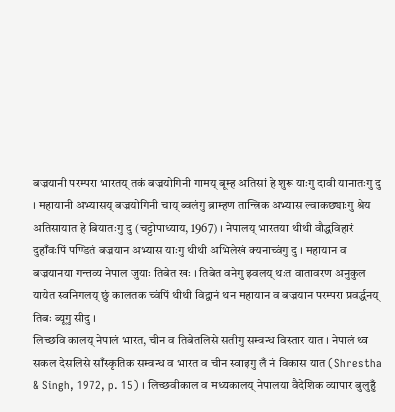बज्रयानी परम्परा भारतय् तकं बज्रयोगिनी गामय् बूम्ह अतिसां हे शुरू याःगु दावी यानातःगु दु । महायानी अभ्यासय् बज्रयोगिनी चाय् ब्वलंगु ब्राम्हण तान्त्रिक अभ्यास ल्वाकछ्याःगु श्रेय अतिसायात हे बियातःगु दु (चट्टोपाध्याय, 1967) । नेपालय् भारतया थीथी वौद्धविहारं दुहाँवःपिं पण्डितं बज्रयान अभ्यास याःगु थीथी अभिलेखं क्यनाच्वंगु दु । महायान व बज्रयानया गन्तव्य नेपाल जुयाः तिबेत खः । तिबेत वनेगु झ्वलय् थःत वातावरण अनुकुल यायेत स्वनिगलय् छुं कालतक च्वंपिं थीथी विद्वानं थन महायान व बज्रयान परम्परा प्रवर्द्धनय् तिबः ब्यूगु सीदु ।
लिच्छवि कालय् नेपालं भारत, चीन व तिबेतलिसे सतीगु सम्वन्ध विस्तार यात । नेपालं थ्व सकल देसलिसे साँस्कृतिक सम्वन्ध व भारत व चीन स्वाइगु लँ नं विकास यात (Shrestha & Singh, 1972, p. 15) । लिच्छवीकाल व मध्यकालय् नेपालया वैदेशिक व्यापार बुलुहुँ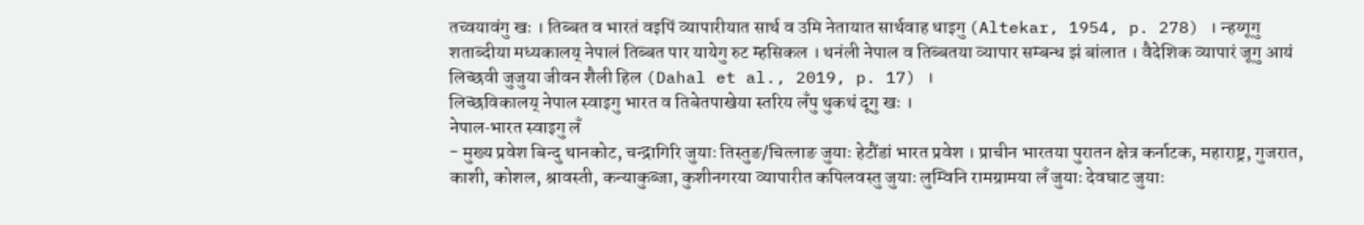तच्वयावंगु खः । तिब्बत व भारतं वइपिं व्यापारीयात सार्थ व उमि नेतायात सार्थवाह धाइगु (Altekar, 1954, p. 278) । न्हय्गूगु शताब्दीया मध्यकालय् नेपालं तिब्बत पार यायेगु रुट म्हसिकल । थनंली नेपाल व तिब्बतया व्यापार सम्बन्ध झं बांलात । वैदेशिक व्यापारं जूगु आयं लिच्छवी जुजुया जीवन शैली हिल (Dahal et al., 2019, p. 17) ।
लिच्छविकालय् नेपाल स्वाइगु भारत व तिबेतपाखेया स्तरिय लँपु थुकथं दूगु खः ।
नेपाल‑भारत स्वाइगु लँ
- मुख्य प्रवेश बिन्दु थानकोट, चन्द्रागिरि जुयाः तिस्तुङ/चित्लाङ जुयाः हेटौंडां भारत प्रवेश । प्राचीन भारतया पुरातन क्षेत्र कर्नाटक, महाराष्ट्र, गुजरात, काशी, कोशल, श्रावस्ती, कन्याकुब्जा, कुशीनगरया व्यापारीत कपिलवस्तु जुयाः लुम्विनि रामग्रामया लँ जुयाः देवघाट जुयाः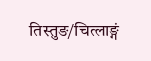तिस्तुङ/चित्लाङ्गं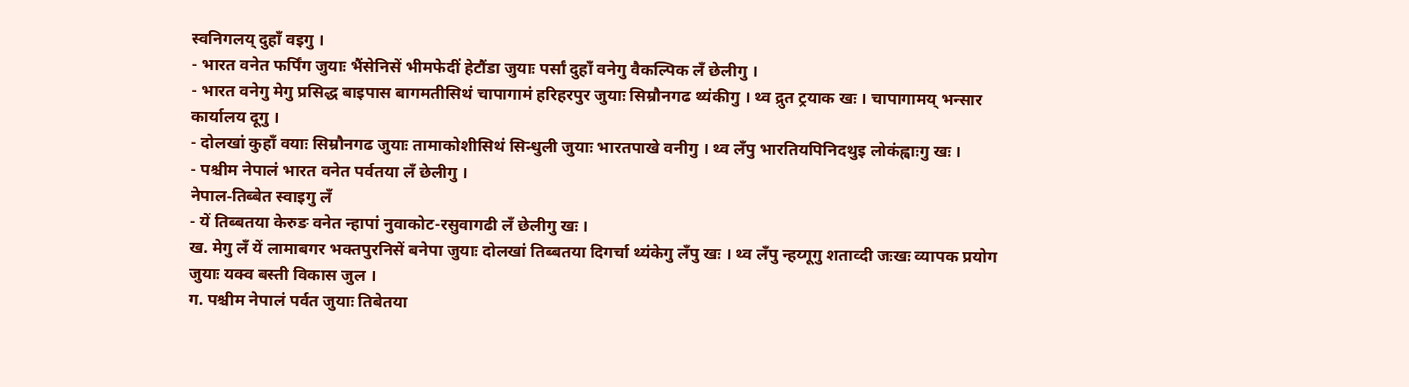स्वनिगलय् दुहाँ वइगु ।
- भारत वनेत फर्पिंग जुयाः भैंसेनिसें भीमफेदीं हेटौंडा जुयाः पर्सां दुहाँ वनेगु वैकल्पिक लँ छेलीगु ।
- भारत वनेगु मेगु प्रसिद्ध बाइपास बागमतीसिथं चापागामं हरिहरपुर जुयाः सिम्रौनगढ थ्यंकीगु । थ्व द्रुत ट्रयाक खः । चापागामय् भन्सार कार्यालय दूगु ।
- दोलखां कुहाँ वयाः सिम्रौनगढ जुयाः तामाकोशीसिथं सिन्धुली जुयाः भारतपाखे वनीगु । थ्व लँपु भारतियपिनिदथुइ लोकंह्वाःगु खः ।
- पश्चीम नेपालं भारत वनेत पर्वतया लँ छेलीगु ।
नेपाल‑तिब्बेत स्वाइगु लँ
- यें तिब्बतया केरुङ वनेत न्हापां नुवाकोट-रसुवागढी लँ छेलीगु खः ।
ख. मेगु लँ यें लामाबगर भक्तपुरनिसें बनेपा जुयाः दोलखां तिब्बतया दिगर्चा थ्यंकेगु लँपु खः । थ्व लँपु न्हय्गूगु शताव्दी जःखः व्यापक प्रयोग जुयाः यक्व बस्ती विकास जुल ।
ग. पश्चीम नेपालं पर्वत जुयाः तिबेतया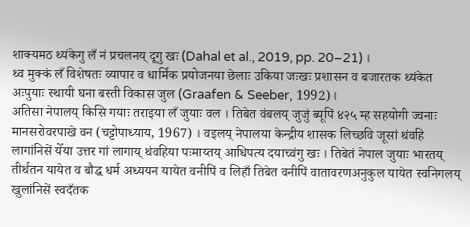शाक्यमठ थ्यंकेगु लँ नं प्रचलनय् दूगु खः (Dahal et al., 2019, pp. 20–21) ।
थ्व मुक्कं लँ विशेषतः व्यापार व धार्मिक प्रयोजनया छेलाः उकिया जःखः प्रशासन व बजारतक थ्यंकेत अःपुयाः स्थायी घना बस्ती विकास जुल (Graafen & Seeber, 1992)।
अतिसा नेपालय् किसि गयाः तराइया लँ जुयाः वल । तिबेत वंबलय् जुजुं ब्यूपिं ४२५ म्ह सहयोगी ज्वनाः मानसरोवरपाखे वन (चट्टोपाध्याय, 1967) । वइलय् नेपालया केन्द्रीय शासक लिच्छवि जूसां थंवहि लागांनिसें येँया उत्तर गां लागाय् थंवहिया पःमाय्तय् आधिपत्य दयाच्वंगु खः । तिबेतं नेपाल जुयाः भारतय् तीर्थतन यायेत व बौद्ध धर्म अध्ययन यायेत वनीपिं व लिहाँ तिबेत वनीपिं वातावरणअनुकुल यायेत स्वनिगलय् खुलांनिसें स्वदँतक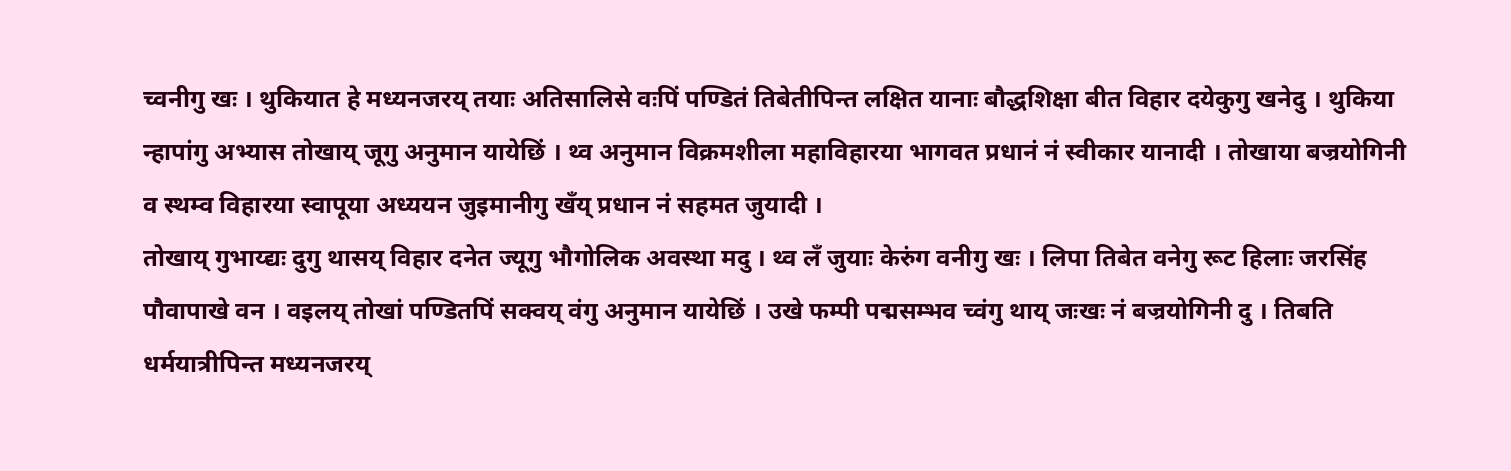च्वनीगु खः । थुकियात हे मध्यनजरय् तयाः अतिसालिसे वःपिं पण्डितं तिबेतीपिन्त लक्षित यानाः बौद्धशिक्षा बीत विहार दयेकुगु खनेदु । थुकिया न्हापांगु अभ्यास तोखाय् जूगु अनुमान यायेछिं । थ्व अनुमान विक्रमशीला महाविहारया भागवत प्रधानं नं स्वीकार यानादी । तोखाया बज्रयोगिनी व स्थम्व विहारया स्वापूया अध्ययन जुइमानीगु खँय् प्रधान नं सहमत जुयादी ।
तोखाय् गुभाय्द्यः दुगु थासय् विहार दनेत ज्यूगु भौगोलिक अवस्था मदु । थ्व लँ जुयाः केरुंग वनीगु खः । लिपा तिबेत वनेगु रूट हिलाः जरसिंह पौवापाखे वन । वइलय् तोखां पण्डितपिं सक्वय् वंगु अनुमान यायेछिं । उखे फम्पी पद्मसम्भव च्वंगु थाय् जःखः नं बज्रयोगिनी दु । तिबति धर्मयात्रीपिन्त मध्यनजरय्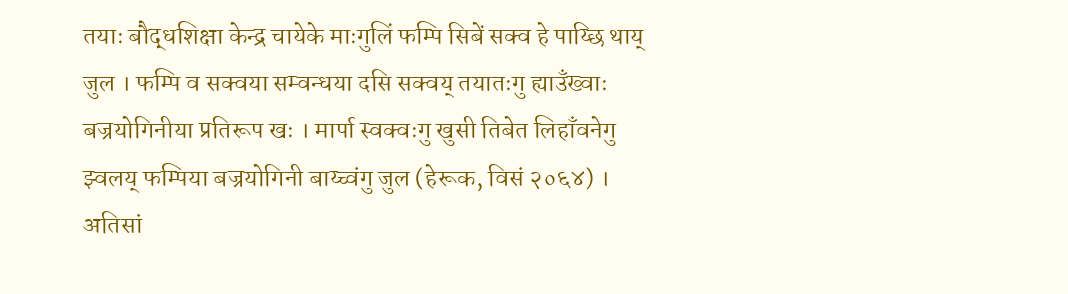तयाः बौद्धशिक्षा केन्द्र चायेके माःगुलिं फम्पि सिबें सक्व हे पाय्छि थाय् जुल । फम्पि व सक्वया सम्वन्धया दसि सक्वय् तयातःगु ह्याउँख्वाः बज्रयोगिनीया प्रतिरूप खः । मार्पा स्वक्वःगु खुसी तिबेत लिहाँवनेगु झ्वलय् फम्पिया बज्रयोगिनी बाय्च्वंगु जुल (हेरूक, विसं २०६४) ।
अतिसां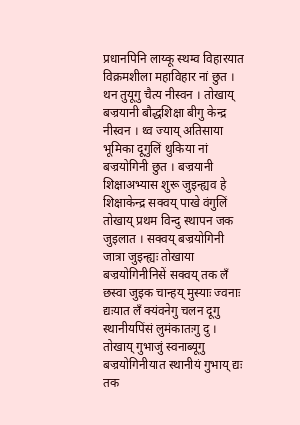प्रधानपिनि लाय्कू स्थम्व विहारयात विक्रमशीला महाविहार नां छुत । थन तुयूगु चैत्य नीस्वन । तोखाय् बज्रयानी बौद्धशिक्षा बीगु केन्द्र नीस्वन । थ्व ज्याय् अतिसाया भूमिका दूगुलिं थुकिया नां बज्रयोगिनी छुत । बज्रयानी शिक्षाअभ्यास शुरू जुइन्ह्यव हे शिक्षाकेन्द्र सक्वय् पाखे वंगुलिं तोखाय् प्रथम विन्दु स्थापन जक जुइलात । सक्वय् बज्रयोगिनी जात्रा जुइन्ह्यः तोखाया बज्रयोगिनीनिसें सक्वय् तक लँ छस्वा जुइक चान्हय् मुस्याः ज्वनाः द्यःयात लँ क्यंवनेगु चलन दूगु स्थानीयपिंसं लुमंकातःगु दु । तोखाय् गुभाजुं स्वनाब्यूगु बज्रयोगिनीयात स्थानीयं गुभाय् द्यः तक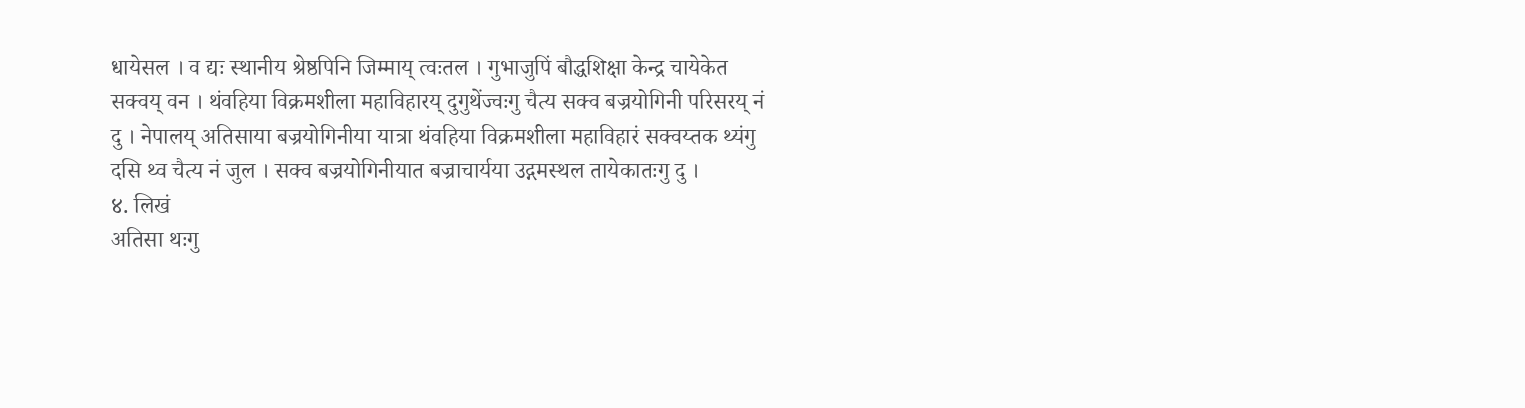धायेसल । व द्यः स्थानीय श्रेष्ठपिनि जिम्माय् त्वःतल । गुभाजुपिं बौद्धशिक्षा केन्द्र चायेकेत सक्वय् वन । थंवहिया विक्रमशीला महाविहारय् दुगुथेंज्वःगु चैत्य सक्व बज्रयोगिनी परिसरय् नं दु । नेपालय् अतिसाया बज्रयोगिनीया यात्रा थंवहिया विक्रमशीला महाविहारं सक्वय्तक थ्यंगु दसि थ्व चैत्य नं जुल । सक्व बज्रयोगिनीयात बज्राचार्यया उद्गमस्थल तायेकातःगु दु ।
४. लिखं
अतिसा थःगु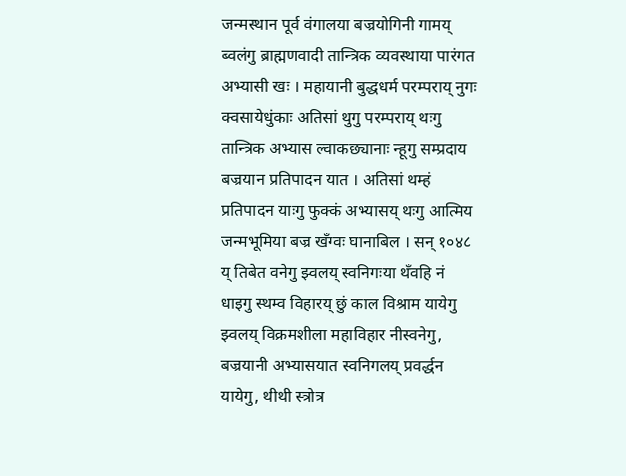जन्मस्थान पूर्व वंगालया बज्रयोगिनी गामय् ब्वलंगु ब्राह्मणवादी तान्त्रिक व्यवस्थाया पारंगत अभ्यासी खः । महायानी बुद्धधर्म परम्पराय् नुगः क्वसायेधुंकाः अतिसां थुगु परम्पराय् थःगु तान्त्रिक अभ्यास ल्वाकछ्यानाः न्हूगु सम्प्रदाय बज्रयान प्रतिपादन यात । अतिसां थम्हं प्रतिपादन याःगु फुक्कं अभ्यासय् थःगु आत्मिय जन्मभूमिया बज्र खँग्वः घानाबिल । सन् १०४८ य् तिबेत वनेगु झ्वलय् स्वनिगःया थँवहि नं धाइगु स्थम्व विहारय् छुं काल विश्राम यायेगु झ्वलय् विक्रमशीला महाविहार नीस्वनेगु, बज्रयानी अभ्यासयात स्वनिगलय् प्रवर्द्धन यायेगु, थीथी स्त्रोत्र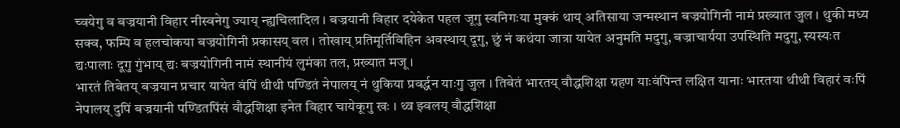च्वयेगु व बज्रयानी विहार नीस्वनेगु ज्याय् न्ह्यचिलादिल । बज्रयानी विहार दयेकेत पहल जूगु स्वनिगःया मुक्कं थाय् अतिसाया जन्मस्थान बज्रयोगिनी नामं प्रख्यात जुल । थुकी मध्य सक्व, फम्पि व हलचोकया बज्रयोगिनी प्रकासय् वल । तोखाय् प्रतिमूर्तिविहिन अवस्थाय् दूगु, छुं नं कथंया जात्रा यायेत अनुमति मदुगु, बज्राचार्यया उपस्थिति मदुगु, स्यस्यःत द्यःपालाः दूगु गुंभाय् द्यः बज्रयोगिनी नामं स्थानीयं लुमंका तल, प्रख्यात मजू ।
भारतं तिबेतय् बज्रयान प्रचार यायेत वंपिं थीथी पण्डितं नेपालय् नं थुकिया प्रवर्द्धन याःगु जुल । तिबेतं भारतय् वौद्धशिक्षा ग्रहण याःवंपिन्त लक्षित यानाः भारतया थीथी विहारं वःपिं नेपालय् दुपिं बज्रयानी पण्डितपिंसं वौद्धशिक्षा इनेत विहार चायेकूगु खः । थ्व झ्वलय् वौद्धशिक्षा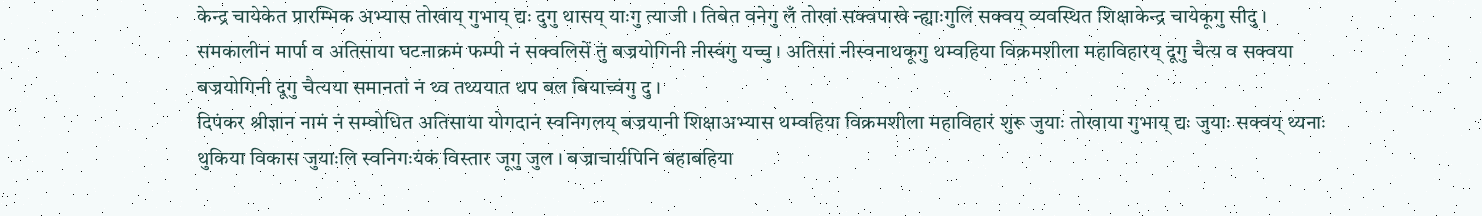केन्द्र चायेकेत प्रारम्भिक अभ्यास तोखाय् गुभाय् द्यः दुगु थासय् याःगु त्याजी । तिबेत वनेगु लँ तोखां सक्वपाखे न्ह्याःगुलिं सक्वय् व्यवस्थित शिक्षाकेन्द्र चायेकूगु सीदु । समकालीन मार्पा व अतिसाया घटनाक्रमं फम्पी नं सक्वलिसें तुं बज्रयोगिनी नीस्वंगु यच्चु । अतिसां नीस्वनाथकूगु थम्वहिया विक्रमशीला महाविहारय् दूगु चैत्य व सक्वया बज्रयोगिनी दूगु चैत्यया समानतां नं थ्व तथ्ययात थप बल बियाच्वंगु दु ।
दिपंकर श्रीज्ञान नामं नं सम्वोधित अतिसाया योगदानं स्वनिगलय् बज्रयानी शिक्षाअभ्यास थम्वहिया विक्रमशीला महाविहारं शुरू जुयाः तोखाया गुभाय् द्यः जुयाः सक्वय् थ्यनाः थुकिया विकास जुयाःलि स्वनिगःयंकं विस्तार जूगु जुल । बज्राचार्यपिनि बहाबहिया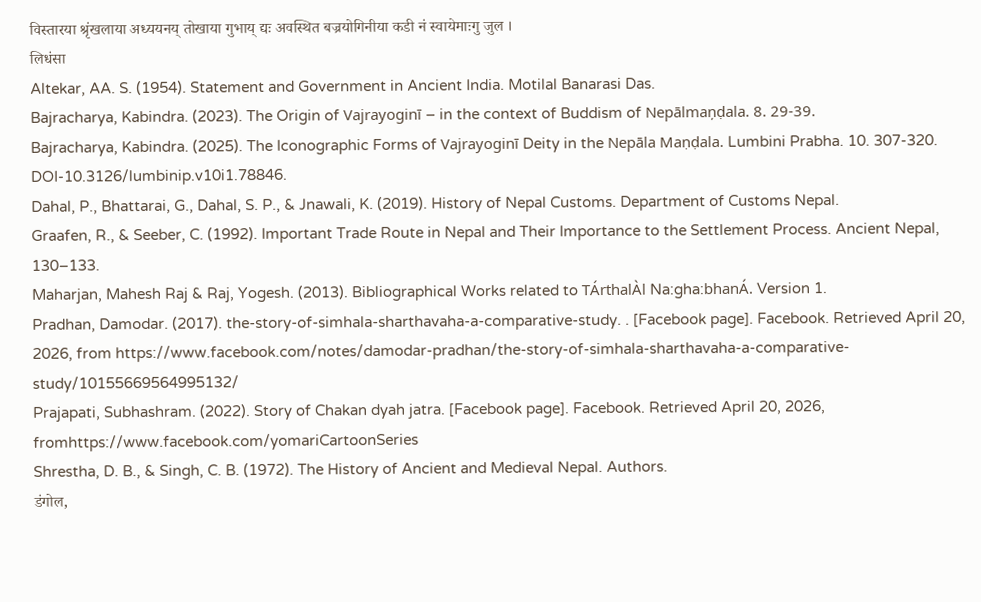विस्तारया श्रृंखलाया अध्ययनय् तोखाया गुभाय् द्यः अवस्थित बज्रयोगिनीया कडी नं स्वायेमाःगु जुल ।
लिधंसा
Altekar, AA. S. (1954). Statement and Government in Ancient India. Motilal Banarasi Das.
Bajracharya, Kabindra. (2023). The Origin of Vajrayoginī – in the context of Buddism of Nepālmaņḍala. 8. 29-39.
Bajracharya, Kabindra. (2025). The Iconographic Forms of Vajrayoginī Deity in the Nepāla Maṇḍala. Lumbini Prabha. 10. 307-320. DOI-10.3126/lumbinip.v10i1.78846.
Dahal, P., Bhattarai, G., Dahal, S. P., & Jnawali, K. (2019). History of Nepal Customs. Department of Customs Nepal.
Graafen, R., & Seeber, C. (1992). Important Trade Route in Nepal and Their Importance to the Settlement Process. Ancient Nepal, 130–133.
Maharjan, Mahesh Raj & Raj, Yogesh. (2013). Bibliographical Works related to TÁrthalÀl Na:gha:bhanÁ. Version 1.
Pradhan, Damodar. (2017). the-story-of-simhala-sharthavaha-a-comparative-study. . [Facebook page]. Facebook. Retrieved April 20, 2026, from https://www.facebook.com/notes/damodar-pradhan/the-story-of-simhala-sharthavaha-a-comparative-study/10155669564995132/
Prajapati, Subhashram. (2022). Story of Chakan dyah jatra. [Facebook page]. Facebook. Retrieved April 20, 2026, fromhttps://www.facebook.com/yomariCartoonSeries
Shrestha, D. B., & Singh, C. B. (1972). The History of Ancient and Medieval Nepal. Authors.
डंगोल,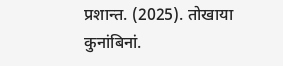प्रशान्त. (2025). तोखाया कुनांबिनां.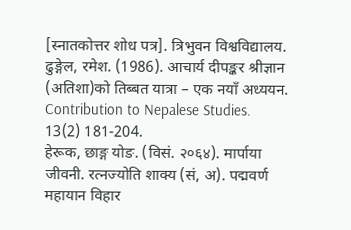[स्नातकोत्तर शोध पत्र]. त्रिभुवन विश्वविद्यालय.
ढुङ्गेल, रमेश. (1986). आचार्य दीपङ्कर श्रीज्ञान (अतिशा)को तिब्बत यात्रा – एक नयाँ अध्ययन. Contribution to Nepalese Studies. 13(2) 181-204.
हेरूक, छाङ्ग योङ. (विसं. २०६४). मार्पाया जीवनी. रत्नज्योति शाक्य (सं, अ). पद्मवर्ण महायान विहार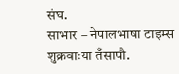संघ.
साभार – नेपालभाषा टाइम्स शुक्रवाःया तँसापौ.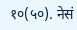१०(५०). नेसं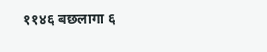११४६ बछलागा ६